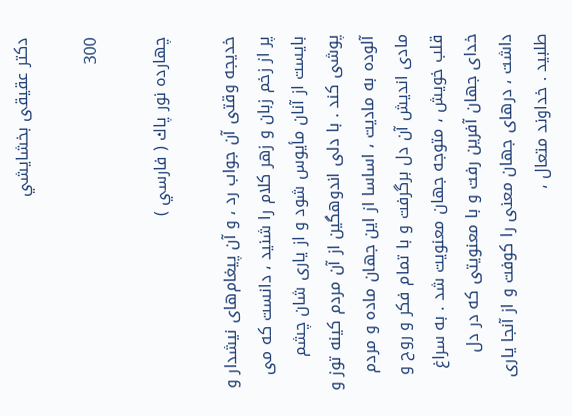دكتر عقيقى بخشايشي

300

چهارده نور پاك ( فارسي )

خديجه وقتى آن جواب رد ، و آن پيغام‌هاى نيشدار و پر از زخم زبان و زهر كلام را شنيد ، دانست كه مى بايست از آنان مأيوس شود و از يارى شان چشم پوشى كند . با دلى اندوهگين از آن مردم كينه توز و آلوده به ماديت ، اساسا از اين جهان ماده و مردم مادى انديش آن دل برگرفت و با تمام فكر و روح و قلب خويش ، متوجه جهان معنويت شد . به سراغ خداى جهان آفرين رفت و با معنويتى كه در دل داشت ، درهاى جهان معنى را كوفت و از آنجا يارى طلبيد . خداوند متعال ،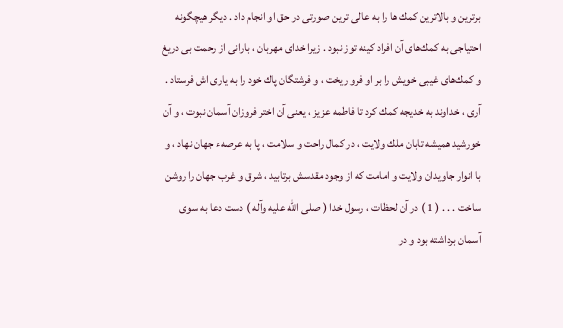برترين و بالاترين كمك ها را به عالى ترين صورتى در حق او انجام داد . ديگر هيچگونه احتياجى به كمك‌هاى آن افراد كينه توز نبود . زيرا خداى مهربان ، بارانى از رحمت بى دريغ و كمك‌هاى غيبى خويش را بر او فرو ريخت ، و فرشتگان پاك خود را به يارى اش فرستاد . آرى ، خداوند به خديجه كمك كرد تا فاطمه عزيز ، يعنى آن اختر فروزان آسمان نبوت ، و آن خورشيد هميشه تابان ملك ولايت ، در كمال راحت و سلامت ، پا به عرصهء جهان نهاد ، و با انوار جاويدان ولايت و امامت كه از وجود مقدسش برتابيد ، شرق و غرب جهان را روشن ساخت . . . ( 1 ) در آن لحظات ، رسول خدا ( صلى الله عليه وآله ) دست دعا به سوى آسمان برداشته بود و در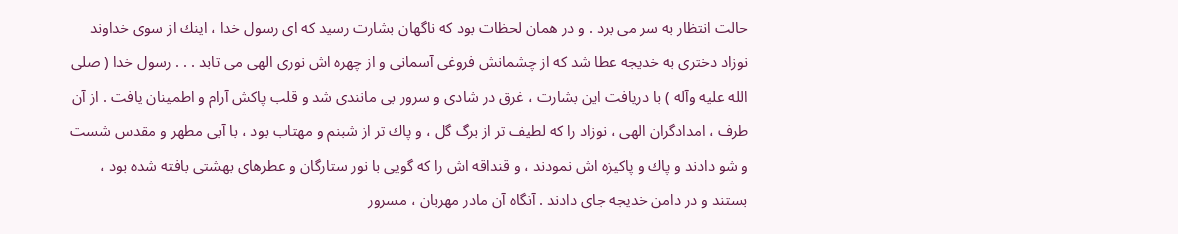حالت انتظار به سر مى برد . و در همان لحظات بود كه ناگهان بشارت رسيد كه اى رسول خدا ، اينك از سوى خداوند نوزاد دخترى به خديجه عطا شد كه از چشمانش فروغى آسمانى و از چهره اش نورى الهى مى تابد . . . رسول خدا ( صلى الله عليه وآله ) با دريافت اين بشارت ، غرق در شادى و سرور بى مانندى شد و قلب پاكش آرام و اطمينان يافت . از آن طرف ، امدادگران الهى ، نوزاد را كه لطيف تر از برگ گل ، و پاك تر از شبنم و مهتاب بود ، با آبى مطهر و مقدس شست و شو دادند و پاك و پاكيزه اش نمودند ، و قنداقه اش را كه گويى با نور ستارگان و عطرهاى بهشتى بافته شده بود ، بستند و در دامن خديجه جاى دادند . آنگاه آن مادر مهربان ، مسرور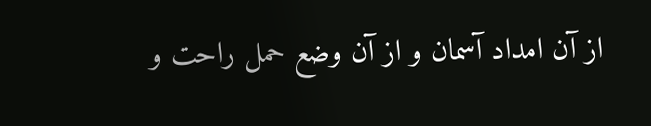از آن امداد آسمان و از آن وضع حمل راحت و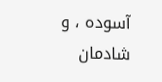آسوده ، و شادمان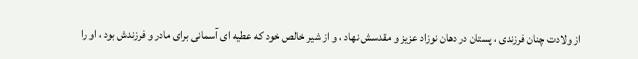از ولادت چنان فرزندى ، پستان در دهان نوزاد عزيز و مقدسش نهاد ، و از شير خالص خود كه عطيه اى آسمانى براى مادر و فرزندش بود ، او را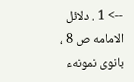--> 1 . دلائل الامامه ص 8 ، بانوى نمونهء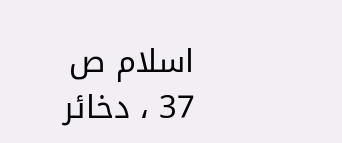اسلام ص 37 ، دخائر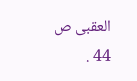العقبى ص 44 .